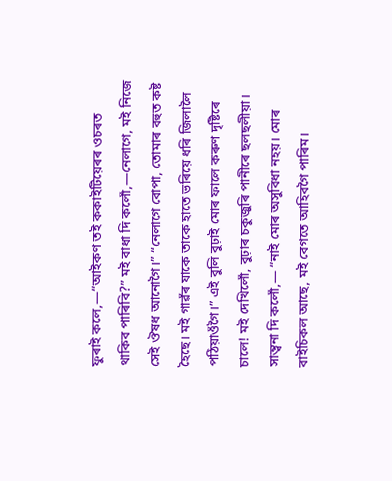ফুৰাই কলে,—“আইকণ তই ককাইটিয়েৰৰ ওচৰত থাকিব পাৰিবি?” মই বাধা দি কলোঁ,—নেলাগে, মই নিজে সেই ঔষধ আনোগৈ।” “নেলাগে বোপা, তোমাৰ বহুত কষ্ট হৈছে। মই গাৱঁৰ যাকে তাকে হাতে ভৰিয়ে ধৰি জিলালৈ পঠিয়াওঁগৈ।” এই বুলি বুঢ়াই মোৰ ফালে কৰুণ দৃষ্টিৰে চালে! মই দেখিলোঁ, বুঢ়াৰ চকুজুৰি পানীৰে ছলছলীয়া। সান্ত্বনা দি কলোঁ,— “নাই মোৰ অসুবিধা নহয়। মোৰ বাইচিকল আছে, মই বেগতে আহিবগৈ পাৰিম।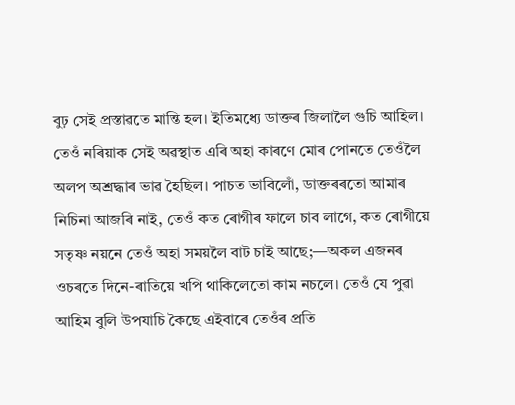বুঢ় সেই প্ৰস্তাৱতে মান্তি হল। ইতিমধ্যে ডাক্তৰ জিলালৈ গুচি আহিল। তেওঁ নৰিয়াক সেই অৱস্থাত এৰি অহা কাৰণে মোৰ পোনতে তেওঁলৈ অলপ অশ্ৰদ্ধাৰ ভাৱ হৈছিল। পাচত ভাবিলোঁ, ডাক্তৰৰতো আমাৰ নিচিনা আজৰি নাই, তেওঁ কত ৰোগীৰ ফালে চাব লাগে, কত ৰোগীয়ে সতৃষ্ণ নয়নে তেওঁ অহা সময়লৈ বাট চাই আছে;—অকল এজনৰ ওচৰতে দিনে-ৰাতিয়ে খপি থাকিলেতো কাম নচলে। তেওঁ যে পুৱা আহিম বুলি উপযাচি কৈছে এইবাৰে তেওঁৰ প্ৰতি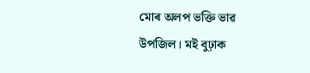মোৰ অলপ ভক্তি ভাৱ উপজিল। মই বুঢ়াক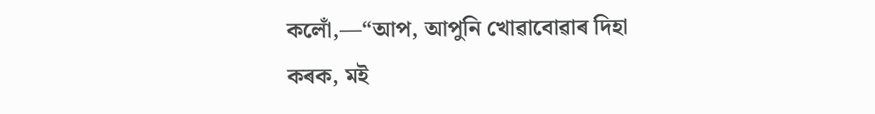কলোঁ,—“আপ, আপুনি খোৱাবোৱাৰ দিহা কৰক, মই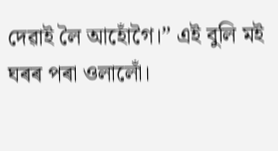দেৱাই লৈ আহোঁগৈ।” এই বুলি মই ঘৰৰ পৰা ওলালোঁ।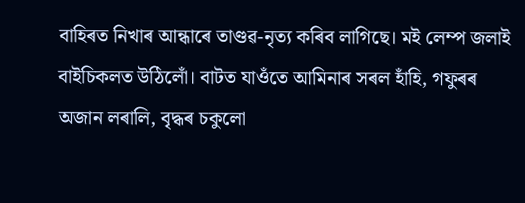বাহিৰত নিখাৰ আন্ধাৰে তাণ্ডৱ-নৃত্য কৰিব লাগিছে। মই লেম্প জলাই বাইচিকলত উঠিলোঁ। বাটত যাওঁতে আমিনাৰ সৰল হাঁহি, গফুৰৰ অজান লৰালি, বৃদ্ধৰ চকুলো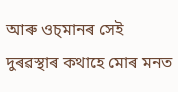আৰু ওচ্মানৰ সেই দুৰৱস্থাৰ কথাহে মোৰ মনত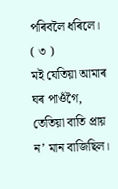পৰিবলৈ ধৰিলে।
( ৩ )
মই যেতিয়া আমাৰ ঘৰ পাওঁগৈ, তেতিয়া বাতি প্ৰায় ন’ মান বাজিছিল।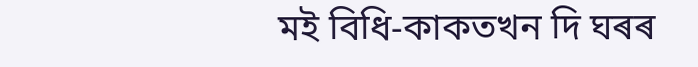মই বিধি-কাকতখন দি ঘৰৰ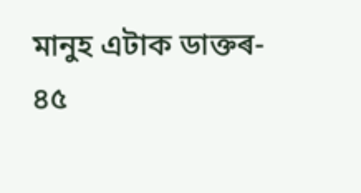মানুহ এটাক ডাক্তৰ-
৪৫